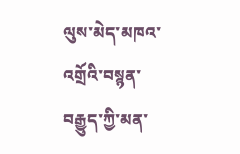ལུས་མེད་མཁའ་འགྲོའི་བསྙན་བརྒྱུད་ཀྱི་མན་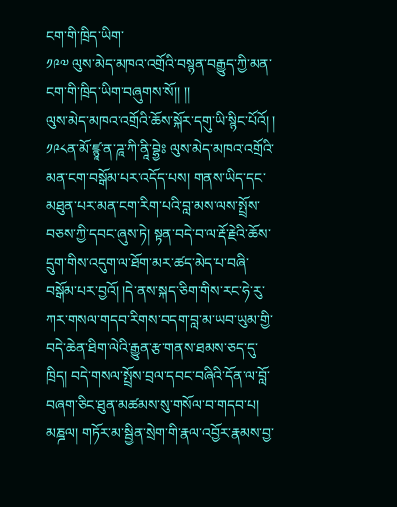ངག་གི་ཁྲིད་ཡིག་
༡༩༧ ལུས་མེད་མཁའ་འགྲོའི་བསྙན་བརྒྱུད་ཀྱི་མན་ངག་གི་ཁྲིད་ཡིག་བཞུགས་སོ།། །།
ལུས་མེད་མཁའ་འགྲོའི་ཆོས་སྐོར་དགུ་ཡི་སྙིང་པོའོ། །
༡༩༨ན་མོ་ཛྙཱ་ན་ཌཱ་ཀི་ནཱི་བྷྱེཿ ལུས་མེད་མཁའ་འགྲོའི་མན་ངག་བསྒོམ་པར་འདོད་པས། གནས་ཡིད་དང་མཐུན་པར་མན་ངག་རིག་པའི་བླ་མས་ལས་སྤྲོས་བཅས་ཀྱི་དབང་ཞུས་ཏེ། སྟན་བདེ་བ་ལ་རྡོ་རྗེའི་ཆོས་དྲུག་གིས་འདུག་ལ་ཐོག་མར་ཚད་མེད་པ་བཞི་བསྒོམ་པར་བྱའོ། །དེ་ནས་སྐད་ཅིག་གིས་རང་ཧེ་རུ་ཀར་གསལ་གདབ་རིགས་བདག་བླ་མ་ཡབ་ཡུམ་གྱི་བདེ་ཆེན་ཐིག་ལེའི་རྒྱུན་རྩ་གནས་ཐམས་ཅད་དུ་ཁྲིད། བདེ་གསལ་སྤྲོས་བྲལ་དབང་བཞིའི་དོན་ལ་བློ་བཞག་ཅིང་ཐུན་མཚམས་སུ་གསོལ་བ་གདབ་པ། མཎྜལ། གཏོར་མ་སྦྱིན་སྲེག་གི་རྣལ་འབྱོར་རྣམས་བྱ་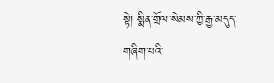སྟེ། སྨིན་གྲོལ་སེམས་ཀྱི་རྒྱ་མདུད་གཞིག་པའི་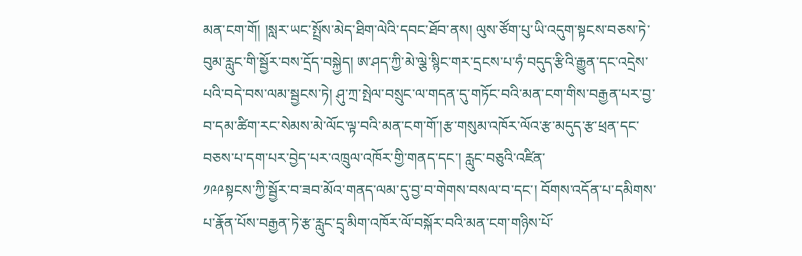མན་ངག་གོ། །སླར་ཡང་སྤྲོས་མེད་ཐིག་ལེའི་དབང་ཐོབ་ནས། ལུས་ཙོག་པུ་ཡི་འདུག་སྟངས་བཅས་ཏེ་བུམ་རླུང་གི་སྦྱོར་བས་དྲོད་བསྐྱེད། ཨ་ཤད་ཀྱི་མེ་ལྕེ་སྙིང་གར་དྲངས་པ་ཧཾ་བདུད་རྩིའི་རྒྱུན་དང་འདྲེས་པའི་བདེ་བས་ལམ་སྦྱངས་ཏེ། ཤུ་ཀྲ་སྤེལ་བསྲུང་ལ་གདན་དུ་གཏོང་བའི་མན་ངག་གིས་བརྒྱན་པར་བྱ་བ་དམ་ཚིག་རང་སེམས་མེ་ལོང་ལྟ་བའི་མན་ངག་གོ་།རྩ་གསུམ་འཁོར་ལོའ་རྩ་མདུད་རྩ་ཕྲན་དང་བཅས་པ་དག་པར་བྱེད་པར་འཁྲུལ་འཁོར་གྱི་གནད་དང་། རླུང་བཅུའི་འཛིན་
༡༩༩སྟངས་ཀྱི་སྦྱོར་བ་ཟབ་མོའ་གནད་ལམ་དུ་བྱ་བ་གེགས་བསལ་བ་དང་། བོགས་འདོན་པ་དམིགས་པ་རྣོན་པོས་བརྒྱན་ཏེ་རྩ་རླུང་དྲྭ་མིག་འཁོར་ལོ་བསྐོར་བའི་མན་ངག་གཉིས་པོ་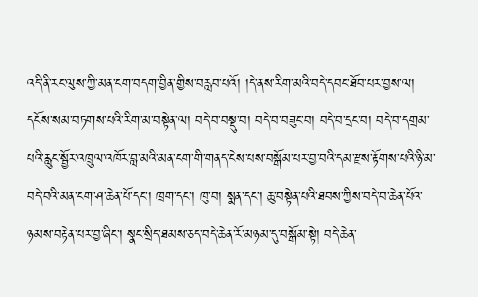འདི་ནི་རང་ལུས་ཀྱི་མན་ངག་བདག་བྱིན་གྱིས་བརླབ་པའོ། །དེ་ནས་རིག་མའི་བདེ་དབང་ཐོབ་པར་བྱས་ལ། དངོས་སམ་བཏགས་པའི་རིག་མ་བསྟེན་ལ། བདེ་བ་བསྡུ་བ། བདེ་བ་བཟུང་བ། བདེ་བ་དྲང་བ། བདེ་བ་དགྲམ་པའི་རླུང་སྦྱོར་འཁྲུལ་འཁོར་བླ་མའི་མན་ངག་གི་གནད་ངེས་པས་བསྒོམ་པར་བྱ་བའི་དམ་རྫས་རྟོགས་པའི་ཉི་མ་བདེ་བའི་མན་ངག་ཤ་ཆེན་པོ་དང་། ཁྲག་དང་། ཁུ་བ། སྨན་དང་། ཆུ་བསྟེན་པའི་ཐབས་ཀྱིས་བདེ་བ་ཆེན་པོའ་ཉམས་བརྟེན་པར་བྱ་ཞིང་། སྣང་སྲིད་ཐམས་ཅད་བདེ་ཆེན་རོ་མཉམ་དུ་བསྒོམ་སྟེ། བདེ་ཆེན་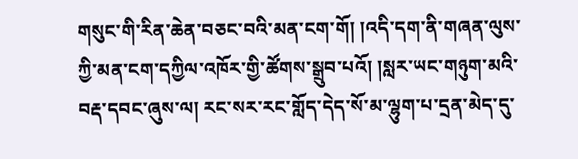གསུང་གི་རིན་ཆེན་བཅང་བའི་མན་ངག་གོ། །འདི་དག་ནི་གཞན་ལུས་ཀྱི་མན་ངག་དཀྱིལ་འཁོར་གྱི་ཚོགས་སྒྲུབ་པའོ། །སླར་ཡང་གཉུག་མའི་བརྡ་དབང་ཞུས་ལ། རང་སར་རང་གློད་དེད་སོ་མ་ལྷུག་པ་དྲན་མེད་དུ་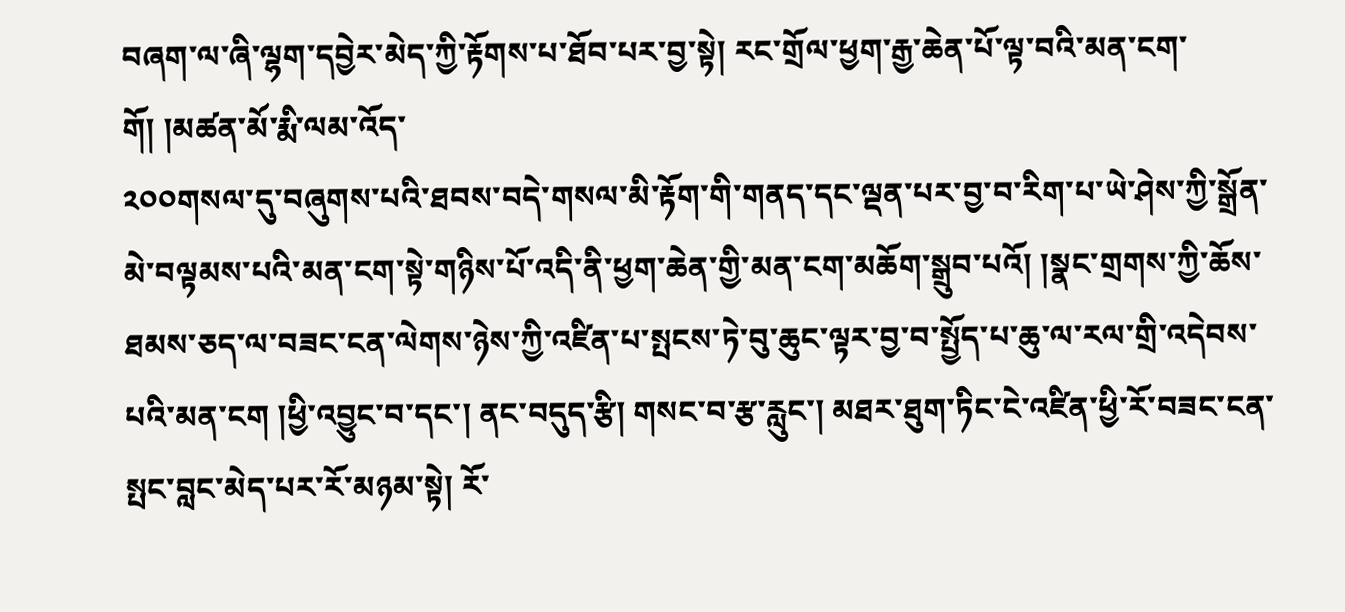བཞག་ལ་ཞི་ལྷག་དབྱེར་མེད་ཀྱི་རྟོགས་པ་ཐོབ་པར་བྱ་སྟེ། རང་གྲོལ་ཕྱག་རྒྱ་ཆེན་པོ་ལྟ་བའི་མན་ངག་གོ། །མཚན་མོ་རྨི་ལམ་འོད་
༢༠༠གསལ་དུ་བཞུགས་པའི་ཐབས་བདེ་གསལ་མི་རྟོག་གི་གནད་དང་ལྡན་པར་བྱ་བ་རིག་པ་ཡེ་ཤེས་ཀྱི་སྒྲོན་མེ་བལྟམས་པའི་མན་ངག་སྟེ་གཉིས་པོ་འདི་ནི་ཕྱག་ཆེན་གྱི་མན་ངག་མཆོག་སྒྲུབ་པའོ། །སྣང་གྲགས་ཀྱི་ཆོས་ཐམས་ཅད་ལ་བཟང་ངན་ལེགས་ཉེས་ཀྱི་འཛིན་པ་སྤངས་ཏེ་བུ་ཆུང་ལྟར་བྱ་བ་སྤྱོད་པ་ཆུ་ལ་རལ་གྲི་འདེབས་པའི་མན་ངག །ཕྱི་འབྱུང་བ་དང་། ནང་བདུད་རྩི། གསང་བ་རྩ་རླུང་། མཐར་ཐུག་ཏིང་ངེ་འཛིན་ཕྱི་རོ་བཟང་ངན་སྤང་བླང་མེད་པར་རོ་མཉམ་སྟེ། རོ་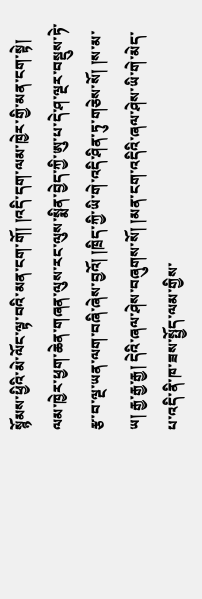སྙོམས་ཕྱིའི་མེ་ལོང་ལྟ་བའི་མན་ངག་གོ། །འདི་དག་ལམ་ཁྱེར་གྱི་མན་ངག་སྟེ། ལམ་ཁྱེར་ཕྱག་ཆེན་གཞན་ལུས་རང་ལུས་སྨིན་བྱེད་ཀྱི་ཨུ་པ་དེ་ཤ་ལྔར་བསྡུས་ཏེ་རྩ་བ་ལྔ་ཡན་ལག་བཞི་ཞེས་བྱའོ། །ཁྲིད་ཀྱི་ཡི་གེ་འདི་ཤིན་ཏུ་གཅེས་སོ། །ས་མ་ཡ། རྒྱ་རྒྱ་རྒྱ། དེའི་ཞལ་ཤེས་བཞུགས་སོ། །མན་ངག་འདིའི་ཞལ་ཤེས་ཡི་གེ་མེད་པ་འདི་ནི་ཁ་ཟས་སྤྱོད་ལམ་གྱིས་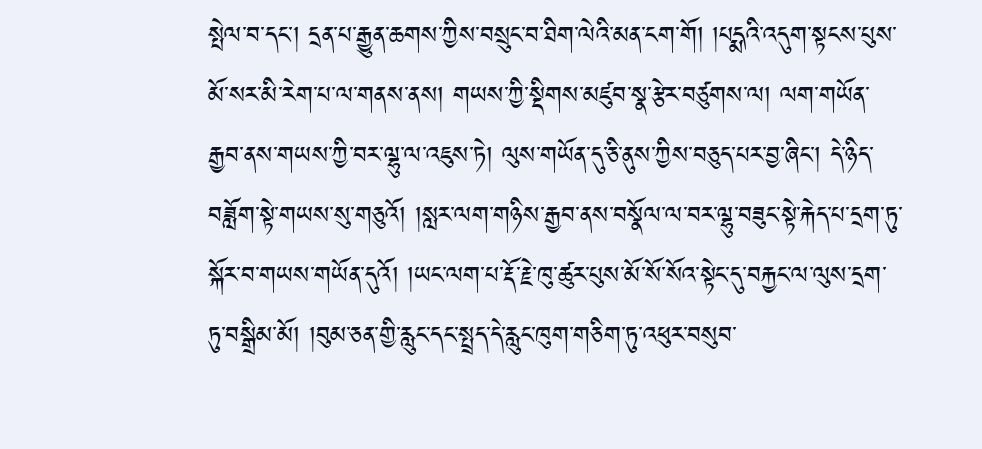སྤེལ་བ་དང་། དྲན་པ་རྒྱུན་ཆགས་ཀྱིས་བསྲུང་བ་ཐིག་ལེའི་མན་ངག་གོ། །པདྨའི་འདུག་སྟངས་པུས་མོ་སར་མི་རེག་པ་ལ་གནས་ནས། གཡས་ཀྱི་སྡིགས་མཛུབ་སྣ་རྩེར་བཙུགས་ལ། ལག་གཡོན་རྒྱབ་ནས་གཡས་ཀྱི་བར་ལྷུ་ལ་འཇུས་ཏེ། ལུས་གཡོན་དུ་ཅི་ནུས་ཀྱིས་བཅུད་པར་བྱ་ཞིང་། དེ་ཉིད་བཟློག་སྟེ་གཡས་སུ་གཅུའོ། །སླར་ལག་གཉིས་རྒྱབ་ནས་བསྣོལ་ལ་བར་ལྷུ་བཟུང་སྟེ་རྐེད་པ་དྲག་ཏུ་སྐོར་བ་གཡས་གཡོན་དུའོ། །ཡང་ལག་པ་རྡོ་རྗེ་ཁུ་ཚུར་པུས་མོ་སོ་སོའ་སྟེང་དུ་བརྐྱང་ལ་ལུས་དྲག་ཏུ་བསྒྲིམ་མོ། །བུམ་ཅན་གྱི་རླུང་དང་སྤྲད་དེ་རླུང་ཁུག་གཅིག་ཏུ་འཕུར་བསུབ་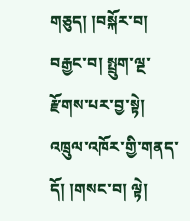གཅུད། །བསྐོར་བ། བརྒྱང་བ། སྤྲུག་ལྔ་རྫོགས་པར་བྱ་སྟེ། འཁྲུལ་འཁོར་གྱི་གནད་དོ། །གསང་བ། ལྟེ།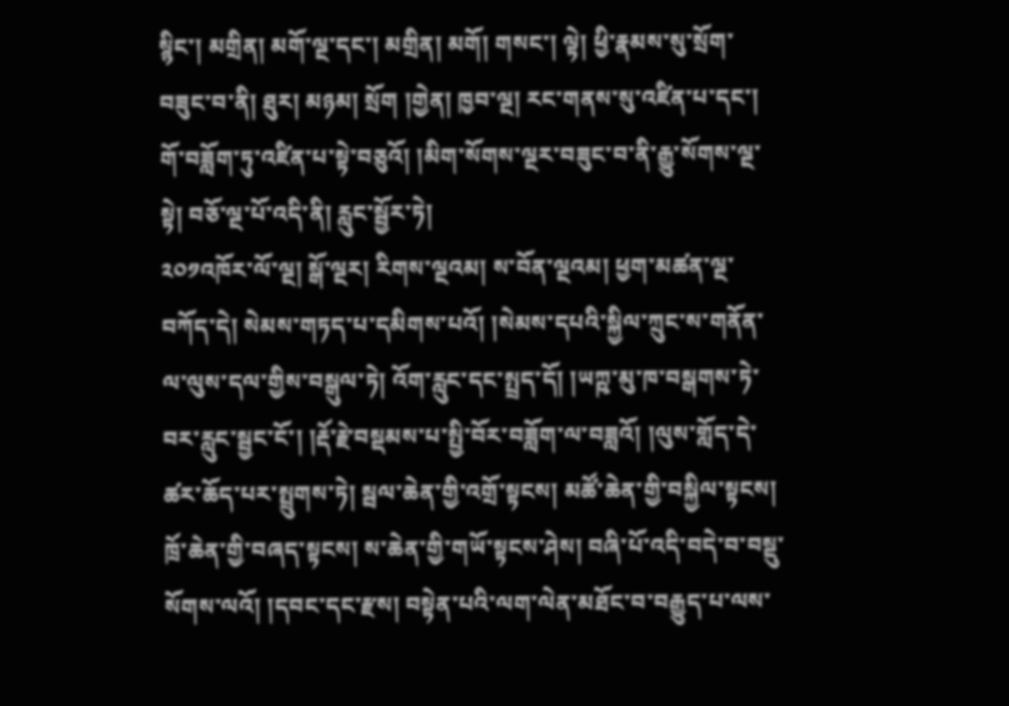སྙིང་། མགྲིན། མགོ་ལྔ་དང་། མགྲིན། མགོ། གསང་། ལྟེ། ཕྱི་རྣམས་སུ་སྲོག་བཟུང་བ་ནི། ཐུར། མཉམ། སྲོག །གྱེན། ཁྱབ་ལྔ། རང་གནས་སུ་འཛིན་པ་དང་། གོ་བཟློག་ཏུ་འཛིན་པ་སྟེ་བཅུའོ། །མིག་སོགས་ལྔར་བཟུང་བ་ནི་རྒྱུ་སོགས་ལྔ་སྟེ། བཅོ་ལྔ་པོ་འདི་ནི། རླུང་སྦྱོར་ཏེ།
༢༠༡འཁོར་ལོ་ལྔ། སྒོ་ལྔར། རིགས་ལྔའམ། ས་བོན་ལྔའམ། ཕྱག་མཚན་ལྔ་བཀོད་དེ། སེམས་གཏད་པ་དམིགས་པའོ། །སེམས་དཔའི་སྐྱིལ་ཀྲུང་ས་གནོན་ལ་ལུས་དལ་གྱིས་བསྒུལ་ཏེ། འོག་རླུང་དང་སྤྲད་དོ། །ཡཀྵ་མུ་ཁ་བསྒགས་ཏེ་བར་རླུང་སྦྱང་ངོ་། །རྡོ་རྗེ་བསྡམས་པ་སྤྱི་བོར་བཟློག་ལ་བཟླའོ། །ལུས་གློད་དེ་ཚར་ཆོད་པར་སྤྲུགས་ཏེ། སྦལ་ཆེན་གྱི་འགྲོ་སྟངས། མཚོ་ཆེན་གྱི་བསྐྱིལ་སྟངས། ཁྲོ་ཆེན་གྱི་བཞད་སྟངས། ས་ཆེན་གྱི་གཡོ་སྟངས་ཤེས། བཞི་པོ་འདི་བདེ་བ་བསྡུ་སོགས་ལའོ། །དབང་དང་རྫས། བསྟེན་པའི་ལག་ལེན་མཐོང་བ་བརྒྱུད་པ་ལས་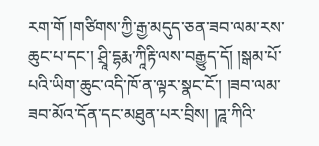རག་གོ །གཙིགས་ཀྱི་རྒྱ་མདུད་ཅན་ཟབ་ལམ་རས་ཆུང་པ་དང་། ཤྲཱི་དྷརྨ་ཀཱིརྟི་ལས་བརྒྱུད་དོ། །སྒམ་པོ་པའི་ཡིག་ཆུང་འདི་ཁོ་ན་ལྟར་སྣང་ངོ་། །ཟབ་ལམ་ཟབ་མོའ་དོན་དང་མཐུན་པར་བྲིས། །ཌཱ་ཀིའི་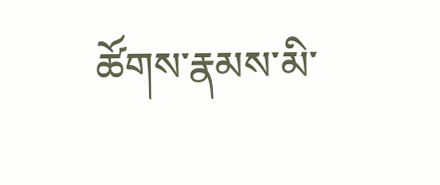ཚོགས་རྣམས་མི་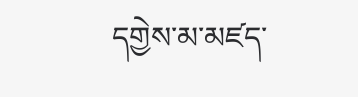དགྱེས་མ་མཛད་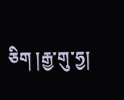ཅིག །རྒྱ་གུ་ཧྱ།